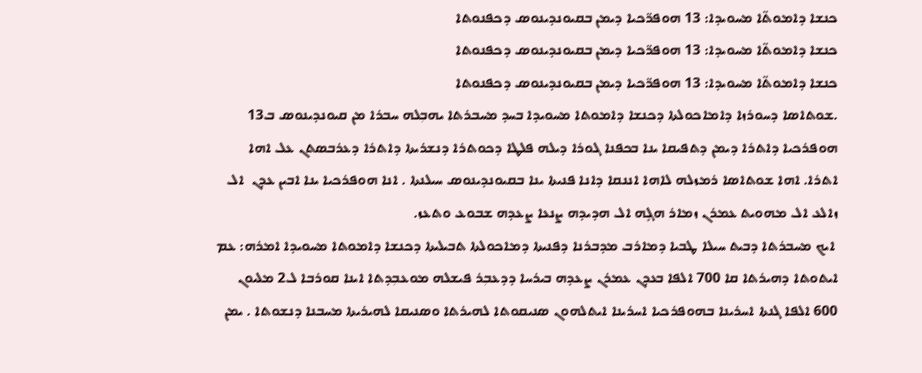ܟܢܫܐ ܕܐܡܘܬ̈ܐ ܡܚܘܝܕܐ: 13 ܗܘܦܪ̈ܟܝܐ ܕܝܡܢ ܒܩܝܘܢܕܝܢܘܣ ܕܟܦܢܘܬܐ
ܟܢܫܐ ܕܐܡܘܬ̈ܐ ܡܚܘܝܕܐ: 13 ܗܘܦܪ̈ܟܝܐ ܕܝܡܢ ܒܩܝܘܢܕܝܢܘܣ ܕܟܦܢܘܬܐ
ܟܢܫܐ ܕܐܡܘܬ̈ܐ ܡܚܘܝܕܐ: 13 ܗܘܦܪ̈ܟܝܐ ܕܝܡܢ ܒܩܝܘܢܕܝܢܘܣ ܕܟܦܢܘܬܐ
.ܫܘܬܐܣܐ ܕܚܘܪܙܐ ܕܐܡܐܟܘܠܬܐ ܕܟܢܫܐ ܕܐܡܘܬܐ ܡܚܘܝܕܐ ܒܚܕ ܡܚܒܪܬܐ ܝܗܒܼܠܗ ܚܒܪܐ ܡܢ ܩܝܘܢܕܝܢܘܣ ܒ13 ܗܘܦܪܟܝܐ ܕܐܬܪܐ ܕܝܡܢ ܕܬܦܝܩܐ ܝܢܐ ܒܟܦܢܐ ܓܘܪܐ ܕܝܠܗ ܦܠܛܐ ܕܟܘܬܪܐ ܕܢܫܪܝܬܐ ܕܐܬܪܐ ܕܥܪܒܣܬܢ ܥܠ ܐܗܐ ܐܬܪܐ. ܐܗܐ ܫܘܬܐܣܐ ܪܡܙܠܗ ܠܐܗܐ ܐܢܢܩܐ ܕܐܢܐ ܦܢܝܬܐ ܝܢܐ ܒܩܝܘܢܕܝܢܘܣ ܚܝܠܢܬܐ . ܐܢܐ ܗܘܦܪܟܝܐ ܝܢܐ ܐܒܝܢ ܥܕܢ  ܐܠ ܙܐܠܥ ܐܠ ܡܗܘܝܬ ܥܡܪܢ ܙܡܐܪ ܗܓܻܗ ܐܠ ܗܕܝܕܗ ܨܢܥܐ ܨܥܕܗ ܫܒܘܥ ܘܬܥܙ.
 ܐܝܟ ܡܚܒܪܬܐ ܕܒܝܬ ܚܝܠܐ ܛܒܝܐ ܕܡܐܪܒ ܡܕܒܪܢܐ ܕܦܢܝܬܐ ܕܡܐܟܘܠܬܐ ܬܒܝܠܝܬܐ ܕܟܢܫܐ ܕܐܡܘܬܐ ܡܚܘܝܕܐ ܐܡܪܗ: ܥܡ ܐܝܬܘܬܐ ܕܗܝܪܬܐ ܩܐ 700 ܐܠܦܐ ܒܥܕܢ ܥܡܪܢ ܨܥܕܗ ܒܝܪܚܐ ܕܕܥܒܼܪ ܦܝܫܠܗ ܡܘܥܒܼܕܬܐ ܐܝܢܐ ܩܘܪܒܐ ܠ2 ܡܠܝܘܢ 600 ܐܠܦܐ ܓܢܬܐ ܐܚܪܝܢܐ ܒܗܘܦܪܟܝܐ ܐܚܪܝܢܐ ܐܝܬܠܗܘܢ ܣܢܝܩܘܬܐ ܠܗܝܪܬܐ ܘܣܢܝܩܐ ܠܗܝܪܝܬܐ ܡܚܒܢܐ ܕܢܫܘܬܐ . ܝܡܢ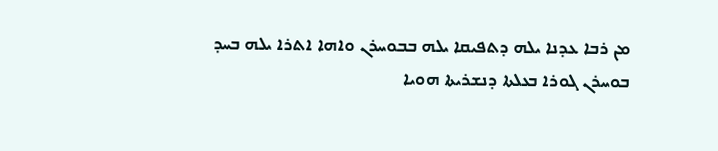ܡܢ ܪܒܐ ܥܕܢܐ ܝܠܗ ܕܬܦܝܩܐ ܝܠܗ ܒܒܘܚܪܢ ܘܐܗܐ ܐܬܪܐ ܝܠܗ ܒܚܕ ܒܘܚܪܢ ܓܘܪܐ ܒܥܠܬܐ ܕܢܫܪܝܬܐ ܗܘܝܐ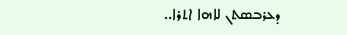ܕܥܪܒܣܬܢ ܠܐܗܐ ܐܬܪܐ..